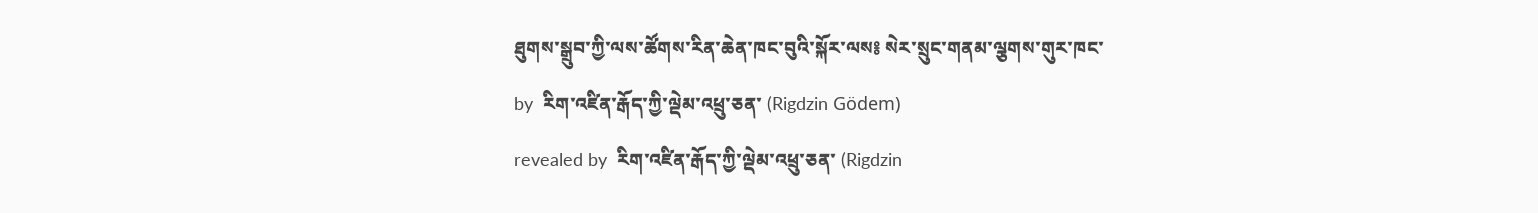ཐུགས་སྒྲུབ་ཀྱི་ལས་ཚོགས་རིན་ཆེན་ཁང་བུའི་སྐོར་ལས༔ སེར་སྲུང་གནམ་ལྕགས་གུར་ཁང་
by  རིག་འཛིན་རྒོད་ཀྱི་ལྡེམ་འཕྲུ་ཅན་ (Rigdzin Gödem)
revealed by  རིག་འཛིན་རྒོད་ཀྱི་ལྡེམ་འཕྲུ་ཅན་ (Rigdzin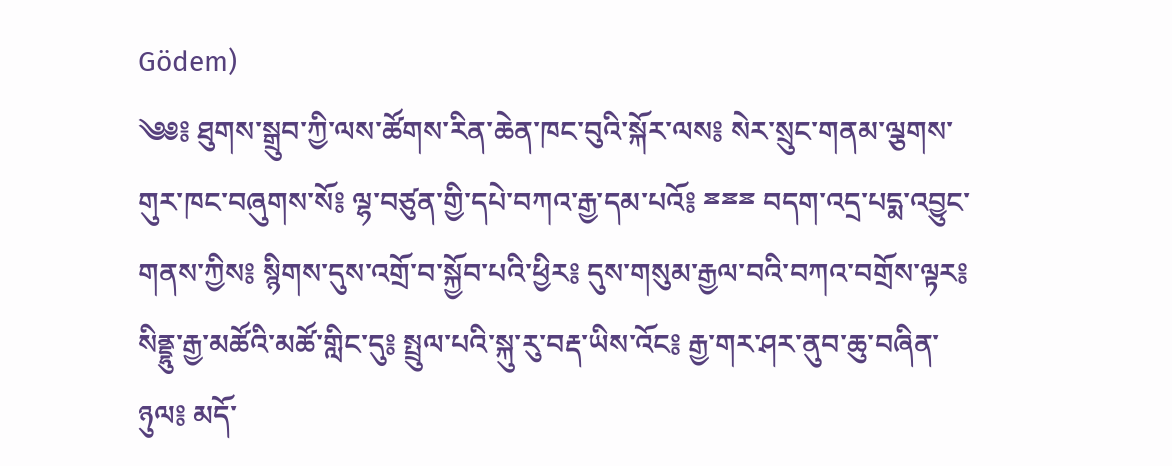Gödem)
༄༅༔ ཐུགས་སྒྲུབ་ཀྱི་ལས་ཚོགས་རིན་ཆེན་ཁང་བུའི་སྐོར་ལས༔ སེར་སྲུང་གནམ་ལྕགས་གུར་ཁང་བཞུགས་སོ༔ ལྷ་བཙུན་གྱི་དཔེ་བཀའ་རྒྱ་དམ་པའོ༔ ྈྈྈ བདག་འདྲ་པདྨ་འབྱུང་གནས་ཀྱིས༔ སྙིགས་དུས་འགྲོ་བ་སྐྱོབ་པའི་ཕྱིར༔ དུས་གསུམ་རྒྱལ་བའི་བཀའ་བགྲོས་ལྟར༔ སིནྡྷུ་རྒྱ་མཚོའི་མཚོ་གླིང་དུ༔ སྤྲུལ་པའི་སྐུ་རུ་བརྡ་ཡིས་འོང༔ རྒྱ་གར་ཤར་ནུབ་ཆུ་བཞིན་ཉུལ༔ མདོ་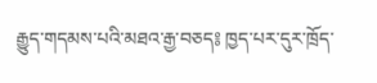རྒྱུད་གདམས་པའི་མཐའ་རྒྱ་བཅད༔ ཁྱད་པར་དུར་ཁྲོད་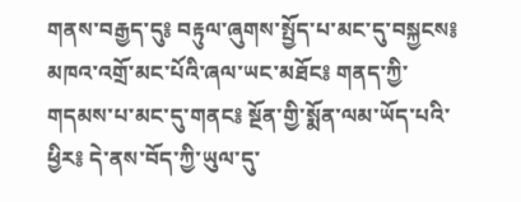གནས་བརྒྱད་དུ༔ བརྟུལ་ཞུགས་སྤྱོད་པ་མང་དུ་བསྐྱངས༔ མཁའ་འགྲོ་མང་པོའི་ཞལ་ཡང་མཐོང༔ གནད་ཀྱི་གདམས་པ་མང་དུ་གནང༔ སྔོན་གྱི་སྨོན་ལམ་ཡོད་པའི་ཕྱིར༔ དེ་ནས་བོད་ཀྱི་ཡུལ་དུ་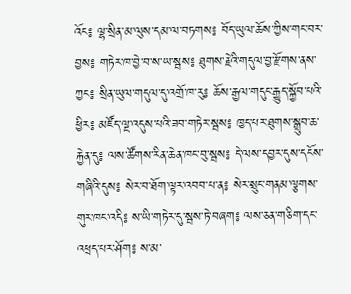འོང༔ ལྷ་སྲིན་མ་ལུས་དམ་ལ་བཏགས༔ བོད་ཡུལ་ཆོས་ཀྱིས་གང་བར་བྱས༔ གཏེར་ཁ་བྱེ་བ་ས་ཡ་སྦས༔ ཐུགས་རྗེའི་གདུལ་བྱ་རྫོགས་ནས་ཀྱང༔ སྲིན་ཡུལ་གདུལ་དུ་འགྲོ་ཁ་རུ༔ ཆོས་རྒྱལ་གདུང་རྒྱུད་སྐྱོབ་པའི་ཕྱིར༔ མཛོད་ལྔ་འདུས་པའི་ཟབ་གཏེར་སྦས༔ ཁྱད་པར་ཐུགས་སྒྲུབ་ཆ་རྐྱེན་དུ༔ ལས་ཚོགས་རིན་ཆེན་ཁང་བུ་སྦས༔ དེ་ལས་དབྱར་དུས་དངོས་གཞིའི་དུས༔ སེར་བ་ཐོག་ལྟར་འབབ་པ་ན༔ སེར་སྲུང་གནམ་ལྕགས་གུར་ཁང་འདི༔ ས་ཡི་གཏེར་དུ་སྦས་ཏེ་བཞག༔ ལས་ཅན་གཅིག་དང་འཕྲད་པར་ཤོག༔ ས་མ་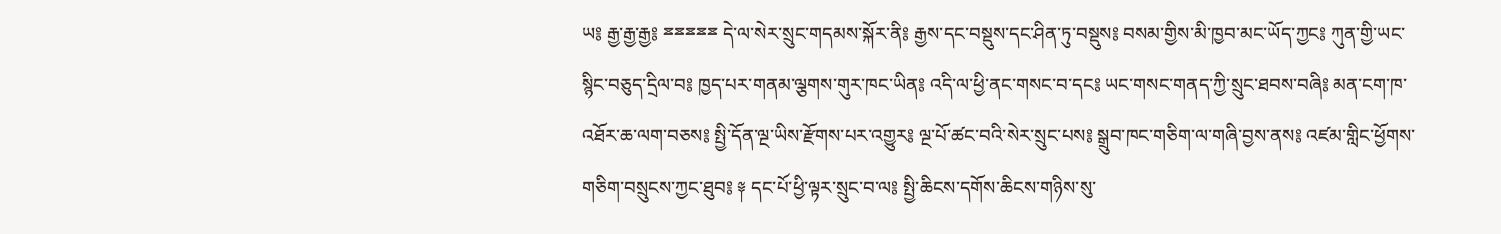ཡ༔ རྒྱ་རྒྱ་རྒྱ༔ ྈྈྈྈྈ དེ་ལ་སེར་སྲུང་གདམས་སྐོར་ནི༔ རྒྱས་དང་བསྡུས་དང་ཤིན་ཏུ་བསྡུས༔ བསམ་གྱིས་མི་ཁྱབ་མང་ཡོད་ཀྱང༔ ཀུན་གྱི་ཡང་སྙིང་བཅུད་དྲིལ་བ༔ ཁྱད་པར་གནམ་ལྕགས་གུར་ཁང་ཡིན༔ འདི་ལ་ཕྱི་ནང་གསང་བ་དང༔ ཡང་གསང་གནད་ཀྱི་སྲུང་ཐབས་བཞི༔ མན་ངག་ཁ་འཐོར་ཆ་ལག་བཅས༔ སྤྱི་དོན་ལྔ་ཡིས་རྫོགས་པར་འགྱུར༔ ལྔ་པོ་ཚང་བའི་སེར་སྲུང་པས༔ སྒྲུབ་ཁང་གཅིག་ལ་གཞི་བྱས་ནས༔ འཛམ་གླིང་ཕྱོགས་གཅིག་བསྲུངས་ཀྱང་ཐུབ༔ ༈ དང་པོ་ཕྱི་ལྟར་སྲུང་བ་ལ༔ སྤྱི་ཆིངས་དགོས་ཆིངས་གཉིས་སུ་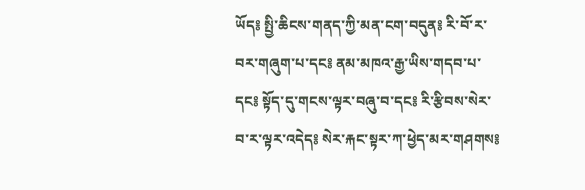ཡོད༔ སྤྱི་ཆིངས་གནད་ཀྱི་མན་ངག་བདུན༔ རི་བོ་ར་བར་གཞུག་པ་དང༔ ནམ་མཁའ་རྒྱ་ཡིས་གདབ་པ་དང༔ སྟོད་དུ་གངས་ལྟར་བཞུ་བ་དང༔ རི་རྩིབས་སེར་བ་ར་ལྟར་འདེད༔ སེར་རྐང་སྟར་ཀ་ཕྱེད་མར་གཤགས༔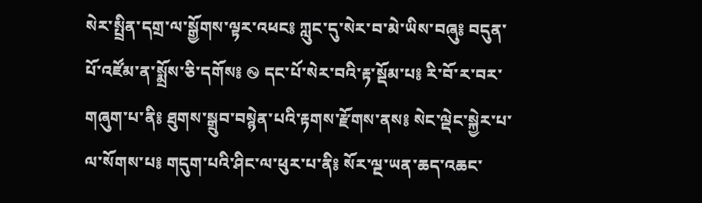སེར་སྤྲིན་དགྲ་ལ་སྒྱོགས་ལྟར་འཕང༔ ཀླུང་དུ་སེར་བ་མེ་ཡིས་བཞུ༔ བདུན་པོ་འཛོམ་ན་སྨྲོས་ཅི་དགོས༔ ࿊ དང་པོ་སེར་བའི་རྟ་སྡོམ་པ༔ རི་བོ་ར་བར་གཞུག་པ་ནི༔ ཐུགས་སྒྲུབ་བསྙེན་པའི་རྟགས་རྫོགས་ནས༔ སེང་ལྡེང་སྐྱེར་པ་ལ་སོགས་པ༔ གདུག་པའི་ཤིང་ལ་ཕུར་པ་ནི༔ སོར་ལྔ་ཡན་ཆད་འཆང་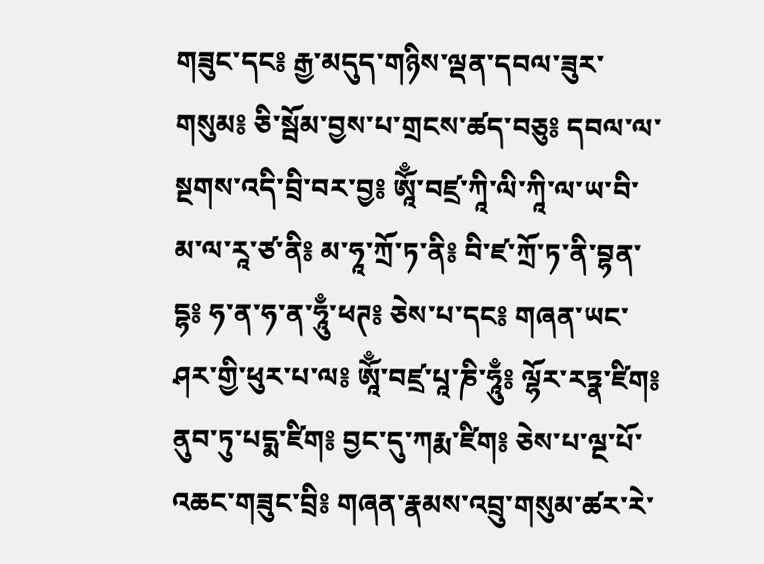གཟུང་དང༔ རྒྱ་མདུད་གཉིས་ལྡན་དབལ་ཟུར་གསུམ༔ ཅི་སྦོམ་བྱས་པ་གྲངས་ཚད་བཅུ༔ དབལ་ལ་སྔགས་འདི་བྲི་བར་བྱ༔ ཨཱོྃ་བཛྲ་ཀཱི་ལི་ཀཱི་ལ་ཡ་བི་མ་ལ་རཱ་ཙ་ནི༔ མ་ཧཱ་ཀྲོ་ཏ་ནི༔ བི་ཛ་ཀྲོ་ཏ་ནི་བྷན་དྷ༔ ཧ་ན་ཧ་ན་ཧཱུྃ་ཕཊ༔ ཅེས་པ་དང༔ གཞན་ཡང་ཤར་གྱི་ཕུར་པ་ལ༔ ཨཱོྃ་བཛྲ་པཱ་ཎི་ཧཱུྃ༔ ལྷོར་རཏྣ་ཛིག༔ ནུབ་ཏུ་པདྨ་ཛིག༔ བྱང་དུ་ཀརྨ་ཛིག༔ ཅེས་པ་ལྔ་པོ་འཆང་གཟུང་བྲི༔ གཞན་རྣམས་འབྲུ་གསུམ་ཚར་རེ་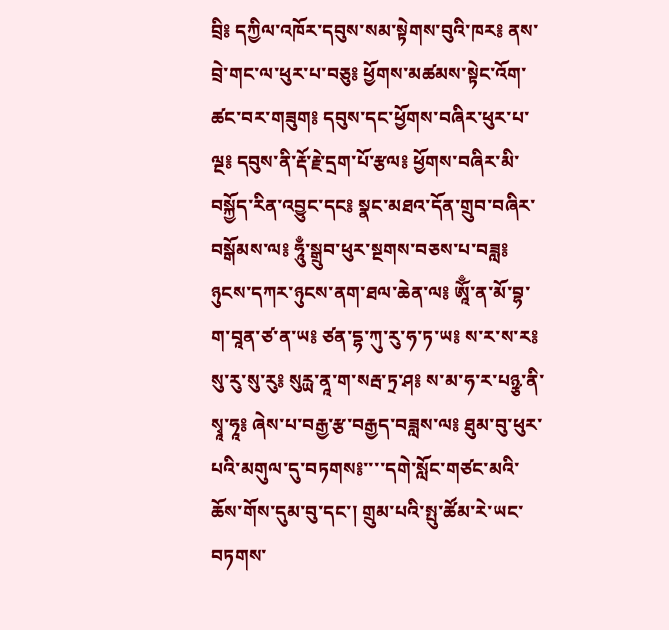བྲི༔ དཀྱིལ་འཁོར་དབུས་སམ་སྟེགས་བུའི་ཁར༔ ནས་བྲེ་གང་ལ་ཕུར་པ་བཅུ༔ ཕྱོགས་མཚམས་སྟེང་འོག་ཚང་བར་གཟུག༔ དབུས་དང་ཕྱོགས་བཞིར་ཕུར་པ་ལྔ༔ དབུས་ནི་རྡོ་རྗེ་དྲག་པོ་རྩལ༔ ཕྱོགས་བཞིར་མི་བསྐྱོད་རིན་འབྱུང་དང༔ སྣང་མཐའ་དོན་གྲུབ་བཞིར་བསྒོམས་ལ༔ ཧཱུྃ་སྒྲུབ་ཕུར་སྔགས་བཅས་པ་བཟླ༔ ཉུངས་དཀར་ཉུངས་ནག་ཐལ་ཆེན་ལ༔ ཨཱོྃ་ན་མོ་བྷ་ག་བཱན་ཙ་ན་ཡ༔ ཙན་དྷ་ཀུ་རུ་ཧ་ཏ་ཡ༔ ས་ར་ས་ར༔ སུ་རུ་སུ་རུ༔ སུརྻ་ནཱ་ག་སརྦ་ཏྲ་ཤ༔ ས་མ་ཧ་ར་པཉྩ་ནི་སྭཱ་ཧཱ༔ ཞེས་པ་བརྒྱ་རྩ་བརྒྱད་བཟླས་ལ༔ ཐུམ་བུ་ཕུར་པའི་མགུལ་དུ་བཏགས༔་་་་དགེ་སློང་གཙང་མའི་ཆོས་གོས་དུམ་བུ་དང་། གྲུམ་པའི་སྤུ་ཚོམ་རེ་ཡང་བཏགས་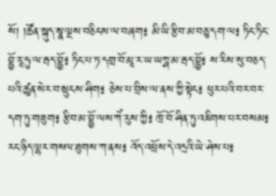སོ། །ཚོན་སྐུད་སྣ་ལྔས་བཅིངས་ལ་བཞག༔ མི་ཡི་རྩིབ་མ་བཅུ་དག་ལ༔ ཏིང་ཏིང་བྷྱོ་རཱ་ཧུ་ལ་རྦད་བྷྱོ༔ ཏིང་པ་ཏ་དགྲ་བོ་མཱ་ར་ཡ་ཡཀྴ་མ་རྦད་བྷྱོ༔ ས་རིས་སུ་བཅད་པའི་ཚུན་སེར་བ་སྲུངས་ཤིག༔ ཅེས་པ་བྲིས་ལ་ནས་ཀྱི་སྟེང༔ ཕུར་པའི་བར་བར་དག་ཏུ་གཟུག༔ རྩིབ་མ་བྷྱོ་ལས་ཀེཾ་རུས་ཀྱི༔ ཁྲོ་བོ་ཤིན་ཏུ་འཇིགས་པར་བསམ༔ རང་ཉིད་ལྷར་གསལ་ཐུགས་ཀ་ནས༔ འོད་འཕྲོས་དེ་འདྲའི་ཡེ་ཤེས་པ༔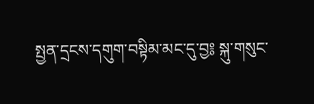སྤྱན་དྲངས་དགུག་བསྟིམ་མང་དུ་བྱ༔ སྐུ་གསུང་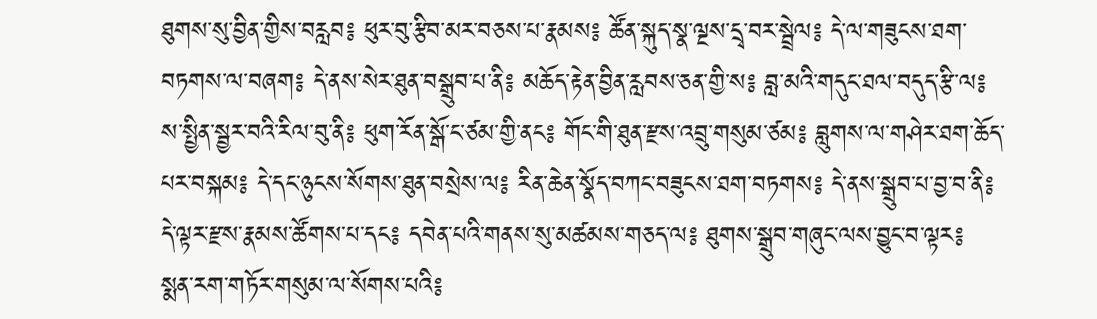ཐུགས་སུ་བྱིན་གྱིས་བརླབ༔ ཕུར་བུ་རྩིབ་མར་བཅས་པ་རྣམས༔ ཚོན་སྐུད་སྣ་ལྔས་དྲྭ་བར་སྦྲེལ༔ དེ་ལ་གཟུངས་ཐག་བཏགས་ལ་བཞག༔ དེ་ནས་སེར་ཐུན་བསྒྲུབ་པ་ནི༔ མཆོད་རྟེན་བྱིན་རླབས་ཅན་གྱི་ས༔ བླ་མའི་གདུང་ཐལ་བདུད་རྩི་ལ༔ ས་སྤྱིན་སྦྱར་བའི་རིལ་བུ་ནི༔ ཕུག་རོན་སྒོ་ང་ཙམ་གྱི་ནང༔ གོང་གི་ཐུན་རྫས་འབྲུ་གསུམ་ཙམ༔ བླུགས་ལ་གཤེར་ཐག་ཆོད་པར་བསྐམ༔ དེ་དང་ཉུངས་སོགས་ཐུན་བསྲེས་ལ༔ རིན་ཆེན་སྣོད་བཀང་བཟུངས་ཐག་བཏགས༔ དེ་ནས་སྒྲུབ་པ་བྱ་བ་ནི༔ དེ་ལྟར་རྫས་རྣམས་ཚོགས་པ་དང༔ དབེན་པའི་གནས་སུ་མཚམས་གཅད་ལ༔ ཐུགས་སྒྲུབ་གཞུང་ལས་བྱུང་བ་ལྟར༔ སྨན་རག་གཏོར་གསུམ་ལ་སོགས་པའི༔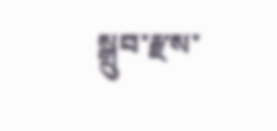སྒྲུབ་རྫས་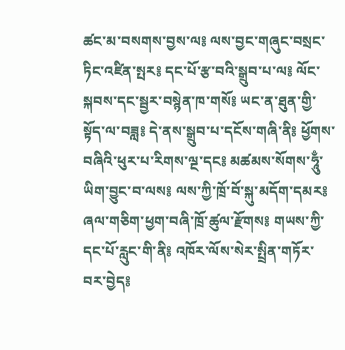ཚང་མ་བསགས་བྱས་ལ༔ ལས་བྱང་གཞུང་བསྲང་ཏིང་འཛིན་སྤར༔ དང་པོ་རྩ་བའི་སྒྲུབ་པ་ལ༔ ལོང་སྐབས་དང་སྦྱར་བསྙེན་ཁ་གསོ༔ ཡང་ན་ཐུན་གྱི་སྟོད་ལ་བཟླ༔ དེ་ནས་སྒྲུབ་པ་དངོས་གཞི་ནི༔ ཕྱོགས་བཞིའི་ཕུར་པ་རིགས་ལྔ་དང༔ མཚམས་སོགས་ཧཱུྃ་ཡིག་བྱུང་བ་ལས༔ ལས་ཀྱི་ཁྲོ་བོ་སྐུ་མདོག་དམར༔ ཞལ་གཅིག་ཕྱག་བཞི་ཁྲོ་ཚུལ་རྫོགས༔ གཡས་ཀྱི་དང་པོ་རླུང་གི་ནི༔ འཁོར་ལོས་སེར་སྤྲིན་གཏོར་བར་བྱེད༔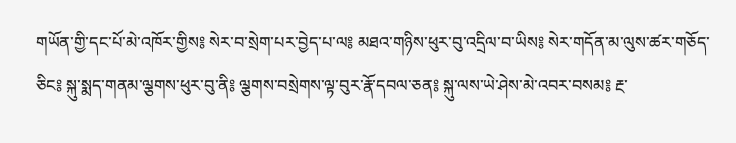གཡོན་གྱི་དང་པོ་མེ་འཁོར་གྱིས༔ སེར་བ་སྲེག་པར་བྱེད་པ་ལ༔ མཐའ་གཉིས་ཕུར་བུ་འདྲིལ་བ་ཡིས༔ སེར་གདོན་མ་ལུས་ཚར་གཅོད་ཅིང༔ སྐུ་སྨད་གནམ་ལྕགས་ཕུར་བུ་ནི༔ ལྕགས་བསྲེགས་ལྟ་བུར་རྣོ་དབལ་ཅན༔ སྐུ་ལས་ཡེ་ཤེས་མེ་འབར་བསམ༔ རྔ་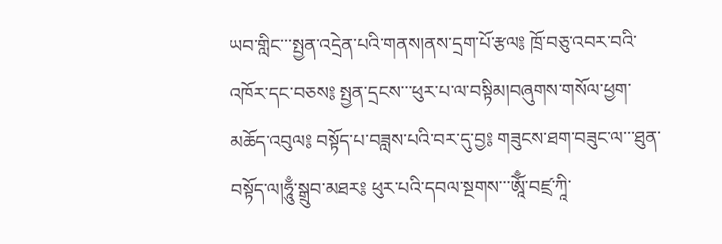ཡབ་གླིང་་་སྤྱན་འདྲེན་པའི་གནས།ནས་དྲག་པོ་རྩལ༔ ཁྲོ་བཅུ་འབར་བའི་འཁོར་དང་བཅས༔ སྤྱན་དྲངས་་་ཕུར་པ་ལ་བསྟིམ།བཞུགས་གསོལ་ཕྱག་མཆོད་འབུལ༔ བསྟོད་པ་བཟླས་པའི་བར་དུ་བྱ༔ གཟུངས་ཐག་བཟུང་ལ་་་ཐུན་བསྟོད་ལ།ཧཱུྃ་སྒྲུབ་མཐར༔ ཕུར་པའི་དབལ་སྔགས་་་ཨཱོྃ་བཛྲ་ཀཱི་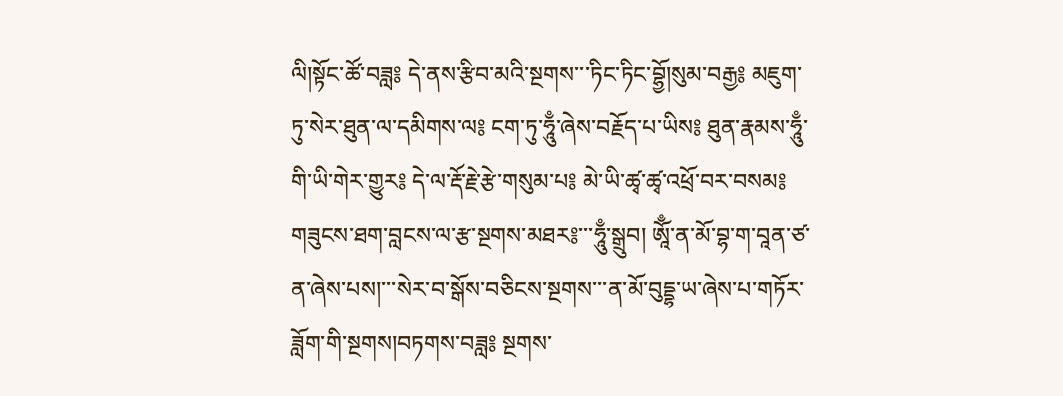ལི།སྟོང་ཚོ་བཟླ༔ དེ་ནས་རྩིབ་མའི་སྔགས་་་ཏིང་ཏིང་བྷྱོ།སུམ་བརྒྱ༔ མཇུག་ཏུ་སེར་ཐུན་ལ་དམིགས་ལ༔ ངག་ཏུ་ཧཱུྃ་ཞེས་བརྗོད་པ་ཡིས༔ ཐུན་རྣམས་ཧཱུྃ་གི་ཡི་གེར་གྱུར༔ དེ་ལ་རྡོ་རྗེ་རྩེ་གསུམ་པ༔ མེ་ཡི་ཚྭ་ཚྭ་འཕྲོ་བར་བསམ༔ གཟུངས་ཐག་བླངས་ལ་རྩ་སྔགས་མཐར༔་་་ཧཱུྃ་སྒྲུབ། ཨཱོྃ་ན་མོ་བྷ་ག་བཱན་ཙ་ན་ཞེས་པས།་་་སེར་བ་སྒོས་བཅིངས་སྔགས་་་ན་མོ་བུདྡྷ་ཡ་ཞེས་པ་གཏོར་ཟློག་གི་སྔགས།བཏགས་བཟླ༔ སྔགས་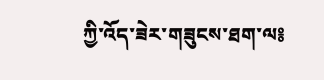ཀྱི་འོད་ཟེར་གཟུངས་ཐག་ལ༔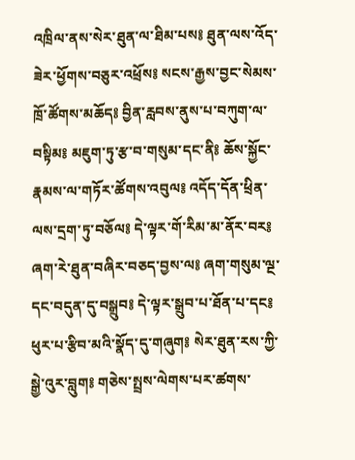འཁྲིལ་ནས་སེར་ཐུན་ལ་ཐིམ་པས༔ ཐུན་ལས་འོད་ཟེར་ཕྱོགས་བཅུར་འཕྲོས༔ སངས་རྒྱས་བྱང་སེམས་ཁྲོ་ཚོགས་མཆོད༔ བྱིན་རླབས་ནུས་པ་བཀུག་ལ་བསྟིམ༔ མཇུག་ཏུ་རྩ་བ་གསུམ་དང་ནི༔ ཆོས་སྐྱོང་རྣམས་ལ་གཏོར་ཚོགས་འབུལ༔ འདོད་དོན་ཕྲིན་ལས་དྲག་ཏུ་བཅོལ༔ དེ་ལྟར་གོ་རིམ་མ་ནོར་བར༔ ཞག་རེ་ཐུན་བཞིར་བཅད་བྱས་ལ༔ ཞག་གསུམ་ལྔ་དང་བདུན་དུ་བསྒྲུབ༔ དེ་ལྟར་སྒྲུབ་པ་ཐོན་པ་དང༔ ཕུར་པ་རྩིབ་མའི་སྣོད་དུ་གཞུག༔ སེར་ཐུན་རས་ཀྱི་སྒྱེ་འུར་བླུག༔ གཅེས་སྤྲས་ལེགས་པར་ཚགས་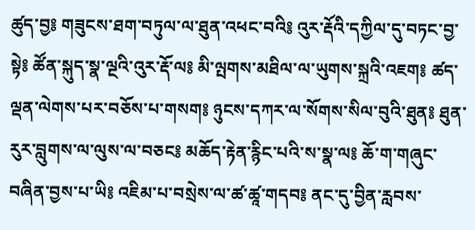ཚུད་བྱ༔ གཟུངས་ཐག་བཏུལ་ལ་ཐུན་འཕང་བའི༔ འུར་རྡོའི་དཀྱིལ་དུ་བཏང་བྱ་སྟེ༔ ཚོན་སྐུད་སྣ་ལྔའི་འུར་རྡོ་ལ༔ མི་ལྤགས་མཐིལ་ལ་ཡུགས་སྐྲའི་འཇག༔ ཚད་ལྡན་ལེགས་པར་བཅོས་པ་གསག༔ ཉུངས་དཀར་ལ་སོགས་སིལ་བུའི་ཐུན༔ ཐུན་རུར་བླུགས་ལ་ལུས་ལ་བཅང༔ མཆོད་རྟེན་རྙིང་པའི་ས་སྣ་ལ༔ ཆོ་ག་གཞུང་བཞིན་བྱས་པ་ཡི༔ འཇིམ་པ་བསྲེས་ལ་ཚ་ཚཱ་གདབ༔ ནང་དུ་བྱིན་རླབས་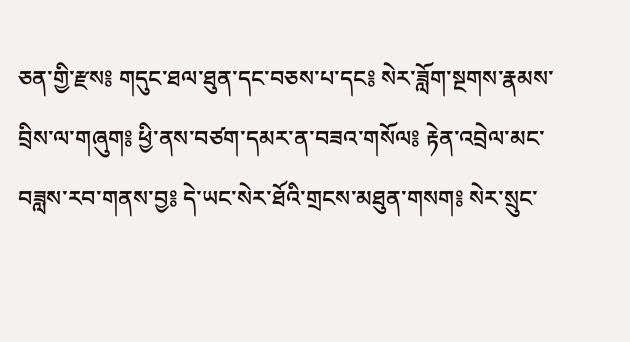ཅན་གྱི་རྫས༔ གདུང་ཐལ་ཐུན་དང་བཅས་པ་དང༔ སེར་ཟློག་སྔགས་རྣམས་བྲིས་ལ་གཞུག༔ ཕྱི་ནས་བཙག་དམར་ན་བཟའ་གསོལ༔ རྟེན་འབྲེལ་མང་བཟླས་རབ་གནས་བྱ༔ དེ་ཡང་སེར་ཐོའི་གྲངས་མཐུན་གསག༔ སེར་སྲུང་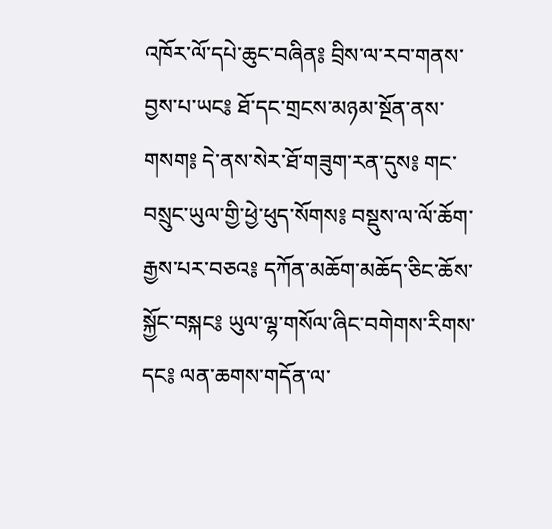འཁོར་ལོ་དཔེ་ཆུང་བཞིན༔ བྲིས་ལ་རབ་གནས་བྱས་པ་ཡང༔ ཐོ་དང་གྲངས་མཉམ་སྔོན་ནས་གསག༔ དེ་ནས་སེར་ཐོ་གཟུག་རན་དུས༔ གང་བསྲུང་ཡུལ་གྱི་ཕྱེ་ཕུད་སོགས༔ བསྡུས་ལ་ལོ་ཆོག་རྒྱས་པར་བཅའ༔ དཀོན་མཆོག་མཆོད་ཅིང་ཆོས་སྐྱོང་བསྐང༔ ཡུལ་ལྷ་གསོལ་ཞིང་བགེགས་རིགས་དང༔ ལན་ཆགས་གདོན་ལ་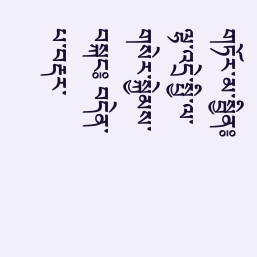གཏོར་མ་སྦྱིན༔ ལྷ་འདྲེ་སྤྱི་ལ་གསེར་སྐྱེམས་བསྐང༔ བདེན་པ་བརྡར་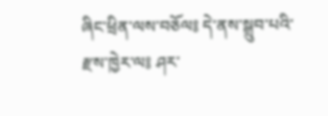ཞིང་ཕྲིན་ལས་བཅོལ༔ དེ་ནས་སྒྲུབ་པའི་རྫས་ཁྱེར་ལ༔ ཤར་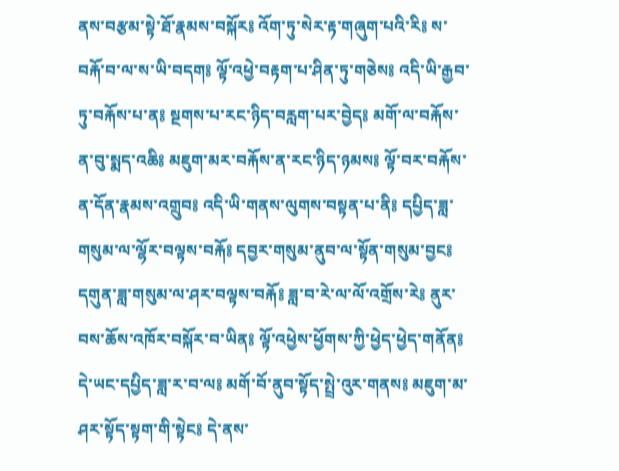ནས་བརྩམ་སྟེ་ཐོ་རྣམས་བསྐོར༔ འོག་ཏུ་སེར་རྟ་གཞུག་པའི་རི༔ ས་བརྐོ་བ་ལ་ས་ཡི་བདག༔ ལྟོ་འཕྱེ་བརྟག་པ་ཤིན་ཏུ་གཅེས༔ འདི་ཡི་རྒྱབ་ཏུ་བརྐོས་པ་ན༔ སྔགས་པ་རང་ཉིད་བརླག་པར་བྱེད༔ མགོ་ལ་བརྐོས་ན་བུ་སྨད་འཆི༔ མཇུག་མར་བརྐོས་ན་རང་ཉིད་ཉམས༔ ལྟོ་བར་བརྐོས་ན་དོན་རྣམས་འགྲུབ༔ འདི་ཡི་གནས་ལུགས་བསྟན་པ་ནི༔ དཔྱིད་ཟླ་གསུམ་ལ་ལྷོར་བལྟས་བརྐོ༔ དབྱར་གསུམ་ནུབ་ལ་སྟོན་གསུམ་བྱང༔ དགུན་ཟླ་གསུམ་ལ་ཤར་བལྟས་བརྐོ༔ ཟླ་བ་རེ་ལ་ལོ་འགྲོས་རེ༔ ནུར་བས་ཆོས་འཁོར་བསྐོར་བ་ཡིན༔ ལྟོ་འཕྱེས་ཕྱོགས་ཀྱི་ཕྱེད་ཕྱེད་གནོན༔ དེ་ཡང་དཔྱིད་ཟླ་ར་བ་ལ༔ མགོ་བོ་ནུབ་སྟོད་སྤྲེ་འུར་གནས༔ མཇུག་མ་ཤར་སྟོད་སྟག་གི་སྟེང༔ དེ་ནས་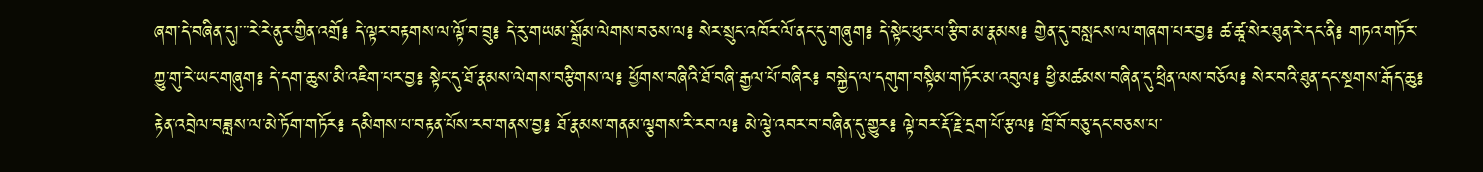ཞག་དེ་བཞིན་དུ།་་་རེ་རེ་ནུར་གྱིན་འགྲོ༔ དེ་ལྟར་བརྟགས་ལ་ལྟོ་བ་བྲུ༔ དེ་རུ་གཡམ་སྒྲོམ་ལེགས་བཅས་ལ༔ སེར་སྲུང་འཁོར་ལོ་ནང་དུ་གཞུག༔ དེ་སྟེང་ཕུར་པ་རྩིབ་མ་རྣམས༔ གྱེན་དུ་བསླངས་ལ་གཞག་པར་བྱ༔ ཚ་ཚཱ་སེར་ཐུན་རེ་དང་ནི༔ གཏའ་གཏོར་ཀྱུ་གུ་རེ་ཡང་གཞུག༔ དེ་དག་ཆུས་མི་འཇིག་པར་བྱ༔ སྟེང་དུ་ཐོ་རྣམས་ལེགས་བརྩིགས་ལ༔ ཕྱོགས་བཞིའི་ཐོ་བཞི་རྒྱལ་པོ་བཞིར༔ བསྐྱེད་ལ་དགུག་བསྟིམ་གཏོར་མ་འབུལ༔ ཕྱི་མཚམས་བཞིན་དུ་ཕྲིན་ལས་བཅོལ༔ སེར་བའི་ཐུན་དང་སྔགས་རྒོད་ཆུ༔ རྟེན་འབྲེལ་བཟླས་ལ་མེ་ཏོག་གཏོར༔ དམིགས་པ་བརྟན་པོས་རབ་གནས་བྱ༔ ཐོ་རྣམས་གནམ་ལྕགས་རི་རབ་ལ༔ མེ་ལྕེ་འབར་བ་བཞིན་དུ་གྱུར༔ ལྟེ་བར་རྡོ་རྗེ་དྲག་པོ་རྩལ༔ ཁྲོ་བོ་བཅུ་དང་བཅས་པ་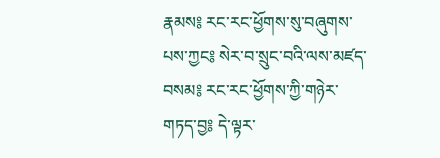རྣམས༔ རང་རང་ཕྱོགས་སུ་བཞུགས་པས་ཀྱང༔ སེར་བ་སྲུང་བའི་ལས་མཛད་བསམ༔ རང་རང་ཕྱོགས་ཀྱི་གཉེར་གཏད་བྱ༔ དེ་ལྟར་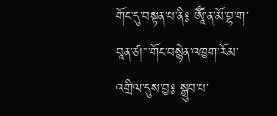གོང་དུ་བསྟན་པ་ནི༔ ཨཱོྃ་ན་མོ་བྷ་ག་བཱན་ཙ།་་་གོང་བསྙེན་འཁྱག་རོམ་འགྲིལ་དུས་བྱ༔ སྒྲུབ་པ་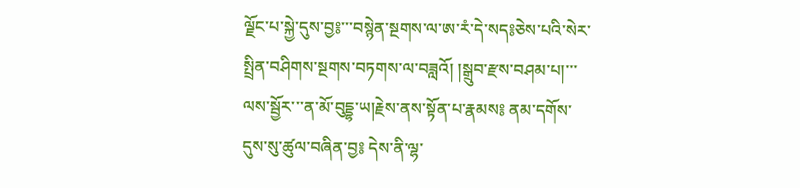ལྗོང་པ་སྐྱེ་དུས་བྱ༔་་་བསྙེན་སྔགས་ལ་ཨ་རཾ་དེ་སད༔ཅེས་པའི་སེར་སྤྲིན་བཤིགས་སྔགས་བཏགས་ལ་བཟླའོ། །སྒྲུབ་རྫས་བཤམ་པ།་་་ལས་སྦྱོར་་་ན་མོ་བུདྡྷ་ཡ།རྗེས་ནས་སྟོན་པ་རྣམས༔ ནམ་དགོས་དུས་སུ་ཚུལ་བཞིན་བྱ༔ དེས་ནི་ལྷ་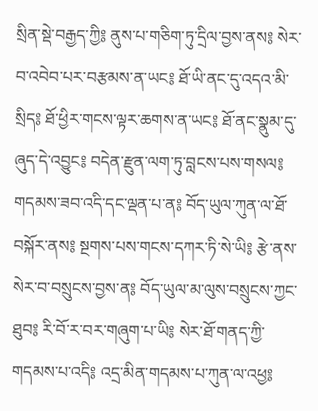སྲིན་སྡེ་བརྒྱད་ཀྱི༔ ནུས་པ་གཅིག་ཏུ་དྲིལ་བྱས་ནས༔ སེར་བ་འབེབ་པར་བརྩམས་ན་ཡང༔ ཐོ་ཡི་ནང་དུ་འདའ་མི་སྲིད༔ ཐོ་ཕྱིར་གངས་ལྟར་ཆགས་ན་ཡང༔ ཐོ་ནང་སྣུམ་དུ་ཞུད་དེ་འབྱུང༔ བདེན་རྫུན་ལག་ཏུ་བླངས་པས་གསལ༔ གདམས་ཟབ་འདི་དང་ལྡན་པ་ན༔ བོད་ཡུལ་ཀུན་ལ་ཐོ་བསྐོར་ནས༔ སྔགས་པས་གངས་དཀར་ཏི་སེ་ཡི༔ རྩེ་ནས་སེར་བ་བསྲུངས་བྱས་ན༔ བོད་ཡུལ་མ་ལུས་བསྲུངས་ཀྱང་ཐུབ༔ རི་བོ་ར་བར་གཞུག་པ་ཡི༔ སེར་ཐོ་གནད་ཀྱི་གདམས་པ་འདི༔ འདྲ་མིན་གདམས་པ་ཀུན་ལ་འཕྱ༔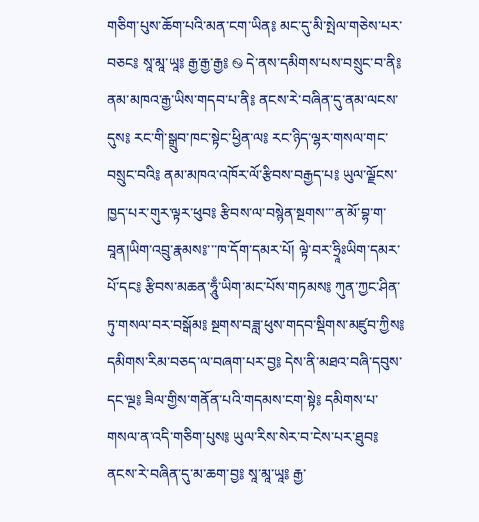གཅིག་པུས་ཆོག་པའི་མན་ངག་ཡིན༔ མང་དུ་མི་སྤེལ་གཅེས་པར་བཅང༔ སཱ་མཱ་ཡཱ༔ རྒྱ་རྒྱ་རྒྱ༔ ࿊ དེ་ནས་དམིགས་པས་བསྲུང་བ་ནི༔ ནམ་མཁའ་རྒྱ་ཡིས་གདབ་པ་ནི༔ ནངས་རེ་བཞིན་དུ་ནམ་ལངས་དུས༔ རང་གི་སྒྲུབ་ཁང་སྟེང་ཕྱིན་ལ༔ རང་ཉིད་ལྷར་གསལ་གང་བསྲུང་བའི༔ ནམ་མཁའ་འཁོར་ལོ་རྩིབས་བརྒྱད་པ༔ ཡུལ་ལྗོངས་ཁྱད་པར་གུར་ལྟར་ཕུབ༔ རྩིབས་ལ་བསྙེན་སྔགས་་་ན་མོ་བྷ་ག་བཱན།ཡིག་འབྲུ་རྣམས༔་་་ཁ་དོག་དམར་པོ། ལྟེ་བར་ཧྲཱིཿཡིག་དམར་པོ་དང༔ རྩིབས་མཆན་ཧཱུྃ་ཡིག་མང་པོས་གཏམས༔ ཀུན་ཀྱང་ཤིན་ཏུ་གསལ་བར་བསྒོམ༔ སྔགས་བཟླ་ཕུས་གདབ་སྡིགས་མཛུབ་ཀྱིས༔ དམིགས་རིམ་བཅད་ལ་བཞག་པར་བྱ༔ དེས་ནི་མཐའ་བཞི་དབུས་དང་ལྔ༔ ཟིལ་གྱིས་གནོན་པའི་གདམས་ངག་སྟེ༔ དམིགས་པ་གསལ་ན་འདི་གཅིག་པུས༔ ཡུལ་རིས་སེར་བ་ངེས་པར་ཐུབ༔ ནངས་རེ་བཞིན་དུ་མ་ཆག་བྱ༔ སཱ་མཱ་ཡཱ༔ རྒྱ་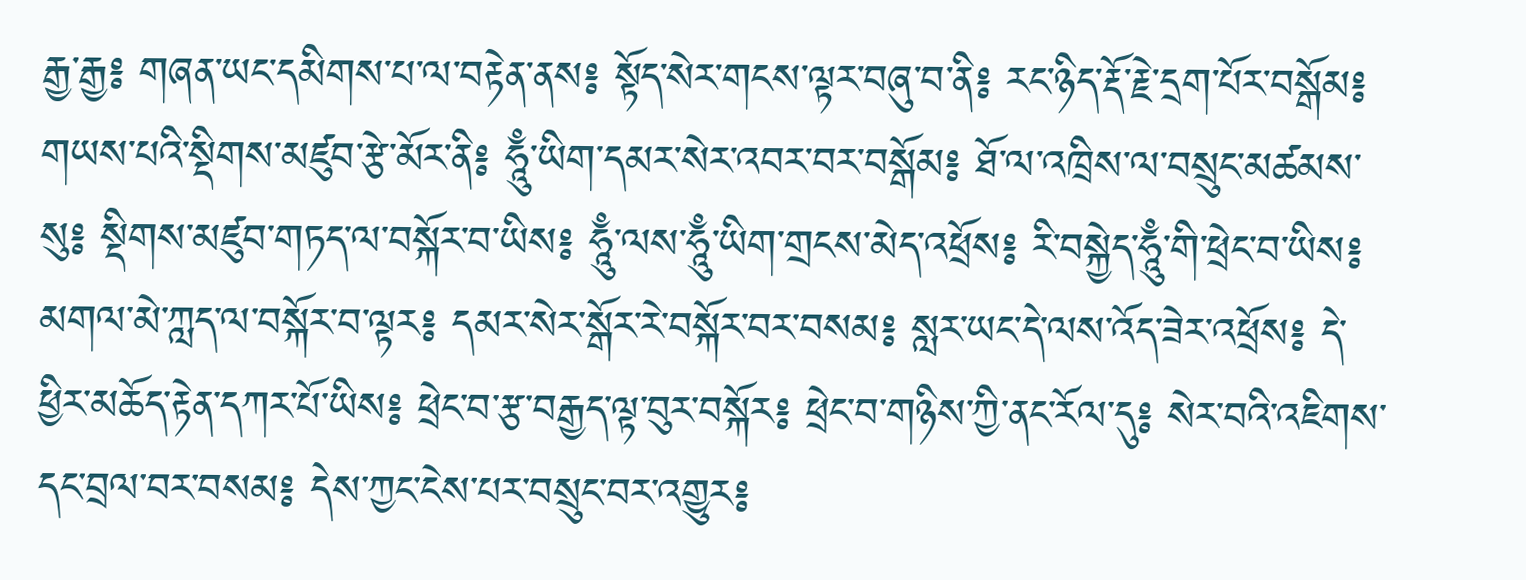རྒྱ་རྒྱ༔ གཞན་ཡང་དམིགས་པ་ལ་བརྟེན་ནས༔ སྟོད་སེར་གངས་ལྟར་བཞུ་བ་ནི༔ རང་ཉིད་རྡོ་རྗེ་དྲག་པོར་བསྒོམ༔ གཡས་པའི་སྡིགས་མཛུབ་རྩེ་མོར་ནི༔ ཧཱུྃ་ཡིག་དམར་སེར་འབར་བར་བསྒོམ༔ ཐོ་ལ་འཁྲིས་ལ་བསྲུང་མཚམས་སུ༔ སྡིགས་མཛུབ་གཏད་ལ་བསྐོར་བ་ཡིས༔ ཧཱུྃ་ལས་ཧཱུྃ་ཡིག་གྲངས་མེད་འཕྲོས༔ རི་བསྐྱེད་ཧཱུྃ་གི་ཕྲེང་བ་ཡིས༔ མགལ་མེ་ཀླད་ལ་བསྐོར་བ་ལྟར༔ དམར་སེར་སྒོར་རེ་བསྐོར་བར་བསམ༔ སླར་ཡང་དེ་ལས་འོད་ཟེར་འཕྲོས༔ དེ་ཕྱིར་མཆོད་རྟེན་དཀར་པོ་ཡིས༔ ཕྲེང་བ་རྩ་བརྒྱད་ལྟ་བུར་བསྐོར༔ ཕྲེང་བ་གཉིས་ཀྱི་ནང་རོལ་དུ༔ སེར་བའི་འཇིགས་དང་བྲལ་བར་བསམ༔ དེས་ཀྱང་ངེས་པར་བསྲུང་བར་འགྱུར༔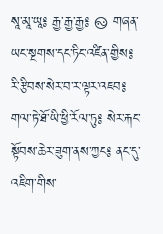སཱ་མཱ་ཡཱ༔ རྒྱ་རྒྱ་རྒྱ༔ ࿊ གཞན་ཡང་སྔགས་དང་ཏིང་འཛིན་གྱིས༔ རི་རྩིབས་སེར་བ་ར་ལྟར་འཇབ༔ གལ་ཏེ་ཐོ་ཡི་ཕྱི་རོལ་ཏུ༔ སེར་རྐང་སྟོབས་ཆེར་ཟུག་ནས་ཀྱང༔ ནང་དུ་འཇིག་གིས་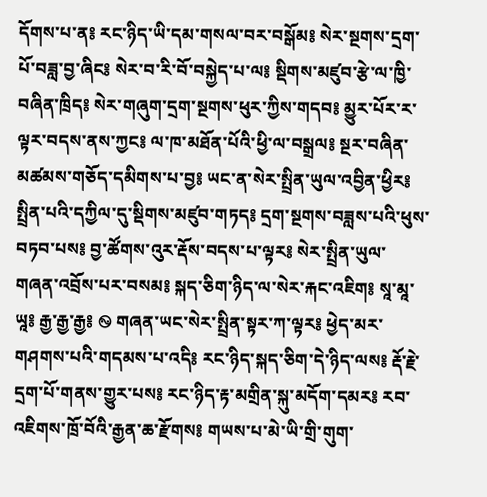དོགས་པ་ན༔ རང་ཉིད་ཡི་དམ་གསལ་བར་བསྒོམ༔ སེར་སྔགས་དྲག་པོ་བཟླ་བྱ་ཞིང༔ སེར་བ་རི་བོ་བསྐྱེད་པ་ལ༔ སྡིགས་མཛུབ་རྩེ་ལ་ཁྱི་བཞིན་ཁྲིད༔ སེར་གཞུག་དྲག་སྔགས་ཕུར་ཀྱིས་གདབ༔ མྱུར་པོར་ར་ལྟར་བདས་ནས་ཀྱང༔ ལ་ཁ་མཐོན་པོའི་ཕྱི་ལ་བསྒྲལ༔ སྔར་བཞིན་མཚམས་གཅོད་དམིགས་པ་བྱ༔ ཡང་ན་སེར་སྤྲིན་ཡུལ་འབྱིན་ཕྱིར༔ སྤྲིན་པའི་དཀྱིལ་དུ་སྡིགས་མཛུབ་གཏད༔ དྲག་སྔགས་བཟླས་པའི་ཕུས་བཏབ་པས༔ བྱ་ཚོགས་འུར་རྡོས་བདས་པ་ལྟར༔ སེར་སྤྲིན་ཡུལ་གཞན་འབྲོས་པར་བསམ༔ སྐད་ཅིག་ཉིད་ལ་སེར་རྐང་འཇིག༔ སཱ་མཱ་ཡཱ༔ རྒྱ་རྒྱ་རྒྱ༔ ࿊ གཞན་ཡང་སེར་སྤྲིན་སྟར་ཀ་ལྟར༔ ཕྱེད་མར་གཤགས་པའི་གདམས་པ་འདི༔ རང་ཉིད་སྐད་ཅིག་དེ་ཉིད་ལས༔ རྡོ་རྗེ་དྲག་པོ་གནས་གྱུར་པས༔ རང་ཉིད་རྟ་མགྲིན་སྐུ་མདོག་དམར༔ རབ་འཇིགས་ཁྲོ་བོའི་རྒྱན་ཆ་རྫོགས༔ གཡས་པ་མེ་ཡི་གྲི་གུག་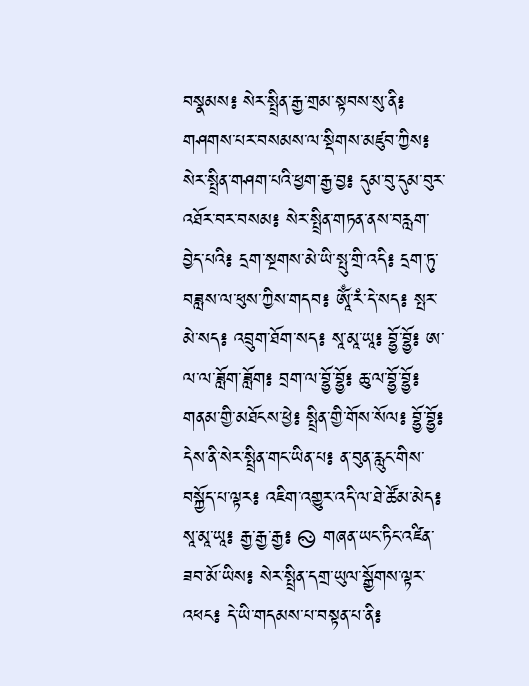བསྣམས༔ སེར་སྤྲིན་རྒྱ་གྲམ་སྟབས་སུ་ནི༔ གཤགས་པར་བསམས་ལ་སྡིགས་མཛུབ་ཀྱིས༔ སེར་སྤྲིན་གཤག་པའི་ཕྱག་རྒྱ་བྱ༔ དུམ་བུ་དུམ་བུར་འཐོར་བར་བསམ༔ སེར་སྤྲིན་གཏན་ནས་བརླག་བྱེད་པའི༔ དྲག་སྔགས་མེ་ཡི་སྤུ་གྲི་འདི༔ དྲག་ཏུ་བཟླས་ལ་ཕུས་ཀྱིས་གདབ༔ ཨཱོྃ་རཾ་དེ་སད༔ སྤར་མེ་སད༔ འབྲུག་ཐོག་སད༔ སཱ་མཱ་ཡཱ༔ བྷྱོ་བྷྱོ༔ ཨ་ལ་ལ་ཟློག་ཟློག༔ བྲག་ལ་བྷྱོ་བྷྱོ༔ ཆུ་ལ་བྷྱོ་བྷྱོ༔ གནམ་གྱི་མཐོངས་ཕྱེ༔ སྤྲིན་གྱི་གོས་སོལ༔ བྷྱོ་བྷྱོ༔ དེས་ནི་སེར་སྤྲིན་གང་ཡིན་པ༔ ན་བུན་རླུང་གིས་བསྐྱོད་པ་ལྟར༔ འཇིག་འགྱུར་འདི་ལ་ཐེ་ཚོམ་མེད༔ སཱ་མཱ་ཡཱ༔ རྒྱ་རྒྱ་རྒྱ༔ ࿊ གཞན་ཡང་ཏིང་འཛིན་ཟབ་མོ་ཡིས༔ སེར་སྤྲིན་དགྲ་ཡུལ་སྒྱོགས་ལྟར་འཕང༔ དེ་ཡི་གདམས་པ་བསྟན་པ་ནི༔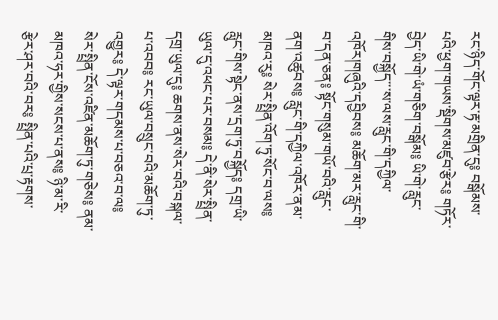རང་ཉིད་གོང་ལྟར་རྟ་མགྲིན་དུ༔ བསྒོམས་པའི་ཕྱག་གཡས་སྡིགས་མཛུབ་རྩེར༔ གཏོར་བྱེད་ཡི་གེ་ཡཾ་གཅིག་བསྒོམ༔ ཡི་གེ་རླུང་གིས་བསྐྱོད་་་ས་ལས་རླུང་གི་དཀྱིལ་འཁོར།གཞུའི་དབྱིབས༔ མཆོག་མར་རླུང་གི་བ་དན་ཅན༔ སྟོང་གསུམ་གཡོ་བའི་རླུང་ནག་འཚུབས༔ རླུང་གི་དཀྱིལ་འཁོར་ནམ་མཁའ་རུ༔ སེར་སྤྲིན་འོག་ཏུ་སོང་བ་ལས༔ རླུང་གིས་སྟེང་ནས་དྲག་ཏུ་བསྐྱོད༔ དགྲ་ཡི་ཡུལ་དུ་འཕང་པར་བསམ༔ དེ་ནི་སེར་སྤྲིན་དགྲ་ཡུལ་དུ༔ ཆགས་ནས་སེར་བའི་བསྐལ་པ་འབབ༔ རང་ཡུལ་བསྲུང་བའི་མཆོག་ཏུ་འགྱུར༔ དེ་ལྟར་གདམས་པ་བཅའ་བ་ལ༔ སེར་སྤྲིན་ངོས་འཛིན་མཆོག་ཏུ་གཅེས༔ ནམ་མཁའ་ཧར་གྱིས་སངས་པ་ནས༔ ཉི་མ་རི་རྩེར་ཤར་བའི་བར༔ སྤྲིན་པའི་པྲ་རྟགས་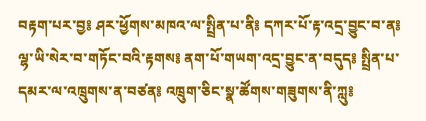བརྟག་པར་བྱ༔ ཤར་ཕྱོགས་མཁའ་ལ་སྤྲིན་པ་ནི༔ དཀར་པོ་རྟ་འདྲ་བྱུང་བ་ན༔ ལྷ་ཡི་སེར་བ་གཏོང་བའི་རྟགས༔ ནག་པོ་གཡག་འདྲ་བྱུང་ན་བདུད༔ སྤྲིན་པ་དམར་ལ་འཁྲུགས་ན་བཙན༔ འཁྲུག་ཅིང་སྣ་ཚོགས་གཟུགས་ནི་ཀླུ༔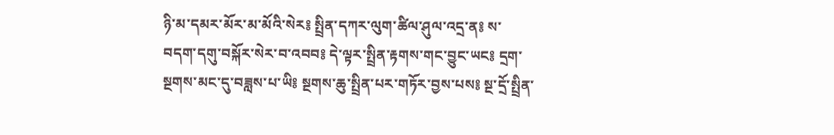ཉི་མ་དམར་མོར་མ་མོའི་སེར༔ སྤྲིན་དཀར་ལུག་ཚིལ་ཤུལ་འདྲ་ན༔ ས་བདག་དགུ་བསྐོར་སེར་བ་འབབ༔ དེ་ལྟར་སྤྲིན་རྟགས་གང་བྱུང་ཡང༔ དྲག་སྔགས་མང་དུ་བཟླས་པ་ཡི༔ སྔགས་ཆུ་སྤྲིན་པར་གཏོར་བྱས་པས༔ སྔ་དྲོ་སྤྲིན་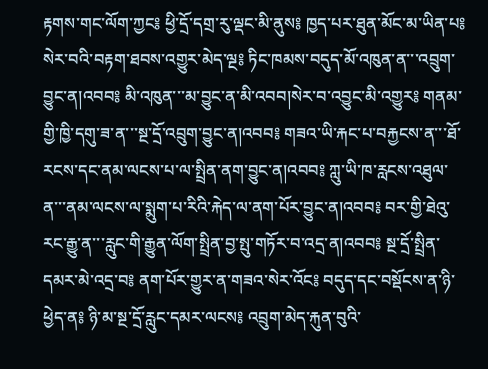རྟགས་གང་ལོག་ཀྱང༔ ཕྱི་དྲོ་དགྲ་རུ་ལྡང་མི་ནུས༔ ཁྱད་པར་ཐུན་མོང་མ་ཡིན་པ༔ སེར་བའི་བརྟག་ཐབས་འགྱུར་མེད་ལྔ༔ ཏིང་ཁམས་བདུད་མོ་འཁུན་ན་་་འབྲུག་བྱུང་ན།འབབ༔ མི་འཁུན་་་མ་བྱུང་ན་མི་འབབ།སེར་བ་འབྱུང་མི་འགྱུར༔ གནམ་གྱི་ཁྱི་དགུ་ཟ་ན་་་སྔ་དྲོ་འབྲུག་བྱུང་ན།འབབ༔ གཟའ་ཡི་རྐང་པ་བརྐྱངས་ན་་་ཐོ་རངས་དང་ནམ་ལངས་པ་ལ་སྤྲིན་ནག་བྱུང་ན།འབབ༔ ཀླུ་ཡི་ཁ་རླངས་འཐུལ་ན་་་ནམ་ལངས་ལ་སྨུག་པ་རིའི་རྐེད་ལ་ནག་པོར་བྱུང་ན།འབབ༔ བར་གྱི་ཐེའུ་རང་རྒྱུ་ན་་་རླུང་གི་རྒྱུན་ལོག་སྤྲིན་བྱ་སྤུ་གཏོར་བ་འདྲ་ན།འབབ༔ སྔ་དྲོ་སྤྲིན་དམར་མེ་འདྲ་བ༔ ནག་པོར་གྱུར་ན་གཟའ་སེར་འོང༔ བདུད་དང་བསྡོངས་ན་ཉི་ཕྱེད་ན༔ ཉི་མ་སྔ་དྲོ་རླུང་དམར་ལངས༔ འབྲུག་མེད་རྐུན་བུའི་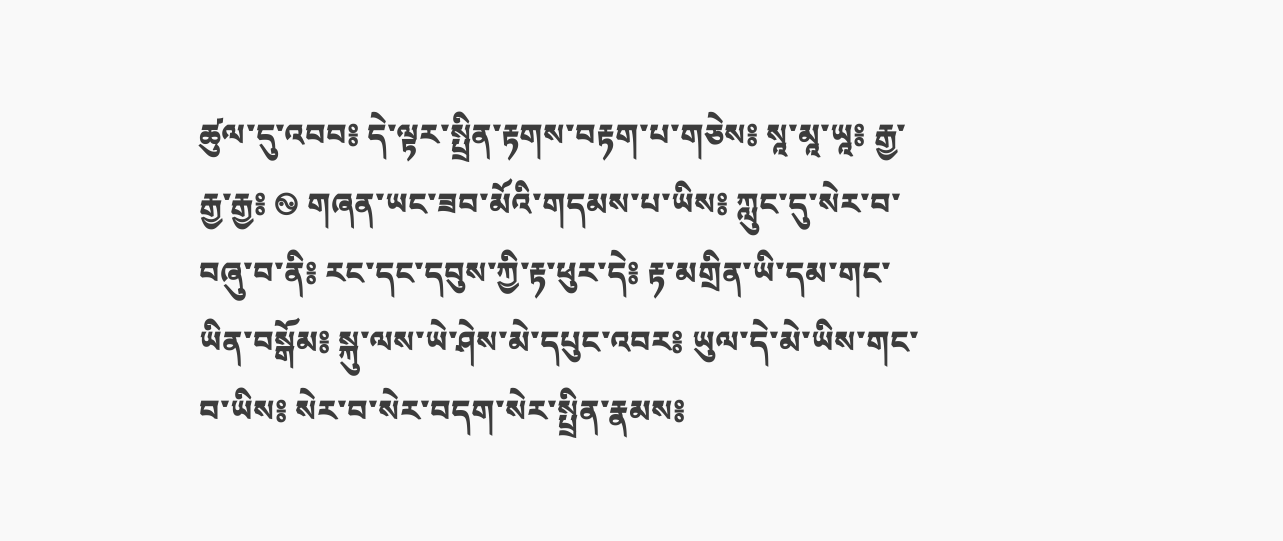ཚུལ་དུ་འབབ༔ དེ་ལྟར་སྤྲིན་རྟགས་བརྟག་པ་གཅེས༔ སཱ་མཱ་ཡཱ༔ རྒྱ་རྒྱ་རྒྱ༔ ࿊ གཞན་ཡང་ཟབ་མོའི་གདམས་པ་ཡིས༔ ཀླུང་དུ་སེར་བ་བཞུ་བ་ནི༔ རང་དང་དབུས་ཀྱི་རྟ་ཕུར་དེ༔ རྟ་མགྲིན་ཡི་དམ་གང་ཡིན་བསྒོམ༔ སྐུ་ལས་ཡེ་ཤེས་མེ་དཔུང་འབར༔ ཡུལ་དེ་མེ་ཡིས་གང་བ་ཡིས༔ སེར་བ་སེར་བདག་སེར་སྤྲིན་རྣམས༔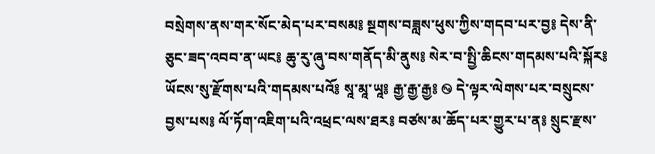བསྲེགས་ནས་གར་སོང་མེད་པར་བསམ༔ སྔགས་བཟླས་ཕུས་ཀྱིས་གདབ་པར་བྱ༔ དེས་ནི་ཅུང་ཟད་འབབ་ན་ཡང༔ ཆུ་རུ་ཞུ་བས་གནོད་མི་ནུས༔ སེར་བ་སྤྱི་ཆིངས་གདམས་པའི་སྐོར༔ ཡོངས་སུ་རྫོགས་པའི་གདམས་པའོ༔ སཱ་མཱ་ཡཱ༔ རྒྱ་རྒྱ་རྒྱ༔ ࿊ དེ་ལྟར་ལེགས་པར་བསྲུངས་བྱས་པས༔ ལོ་ཏོག་འཇིག་པའི་འཕྲང་ལས་ཐར༔ བཙས་མ་ཆོད་པར་གྱུར་པ་ན༔ སྲུང་རྫས་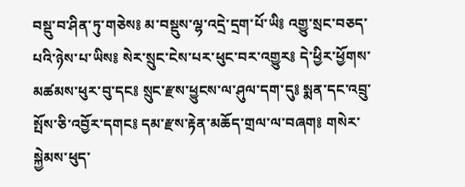བསྡུ་བ་ཤིན་ཏུ་གཅེས༔ མ་བསྡུས་ལྷ་འདྲེ་དྲག་པོ་ཡི༔ འགྱུ་སྲང་བཅད་པའི་ཉེས་པ་ཡིས༔ སེར་སྲུང་ངེས་པར་ཕུང་བར་འགྱུར༔ དེ་ཕྱིར་ཕྱོགས་མཚམས་ཕུར་བུ་དང༔ སྲུང་རྫས་ཕྱུངས་ལ་ཤུལ་དག་དུ༔ སྨན་དང་འབྲུ་སྤོས་ཅི་འབྱོར་དགང༔ དམ་རྫས་རྟེན་མཆོད་གྲལ་ལ་བཞག༔ གསེར་སྐྱེམས་ཕུད་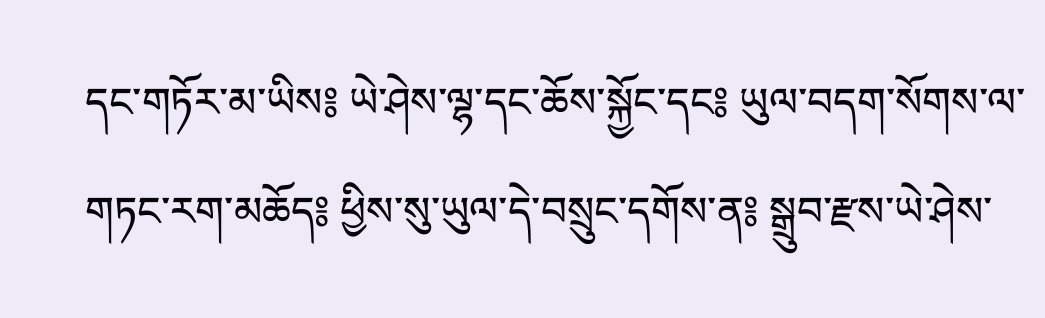དང་གཏོར་མ་ཡིས༔ ཡེ་ཤེས་ལྷ་དང་ཆོས་སྐྱོང་དང༔ ཡུལ་བདག་སོགས་ལ་གཏང་རག་མཆོད༔ ཕྱིས་སུ་ཡུལ་དེ་བསྲུང་དགོས་ན༔ སྒྲུབ་རྫས་ཡེ་ཤེས་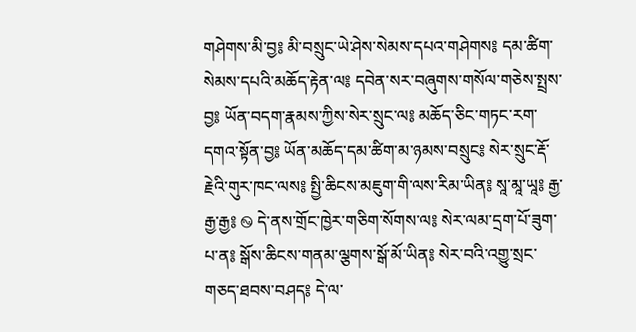གཤེགས་མི་བྱ༔ མི་བསྲུང་ཡེ་ཤེས་སེམས་དཔའ་གཤེགས༔ དམ་ཚིག་སེམས་དཔའི་མཆོད་རྟེན་ལ༔ དབེན་སར་བཞུགས་གསོལ་གཅེས་སྤྲས་བྱ༔ ཡོན་བདག་རྣམས་ཀྱིས་སེར་སྲུང་ལ༔ མཆོད་ཅིང་གཏང་རག་དགའ་སྟོན་བྱ༔ ཡོན་མཆོད་དམ་ཚིག་མ་ཉམས་བསྲུང༔ སེར་སྲུང་རྡོ་རྗེའི་གུར་ཁང་ལས༔ སྤྱི་ཆིངས་མཇུག་གི་ལས་རིམ་ཡིན༔ སཱ་མཱ་ཡཱ༔ རྒྱ་རྒྱ་རྒྱ༔ ࿊ དེ་ནས་གྲོང་ཁྱེར་གཅིག་སོགས་ལ༔ སེར་ལམ་དྲག་པོ་ཟུག་པ་ན༔ སྒོས་ཆིངས་གནམ་ལྕགས་སྒོ་མོ་ཡིན༔ སེར་བའི་འགྱུ་སྲང་གཅད་ཐབས་བཤད༔ དེ་ལ་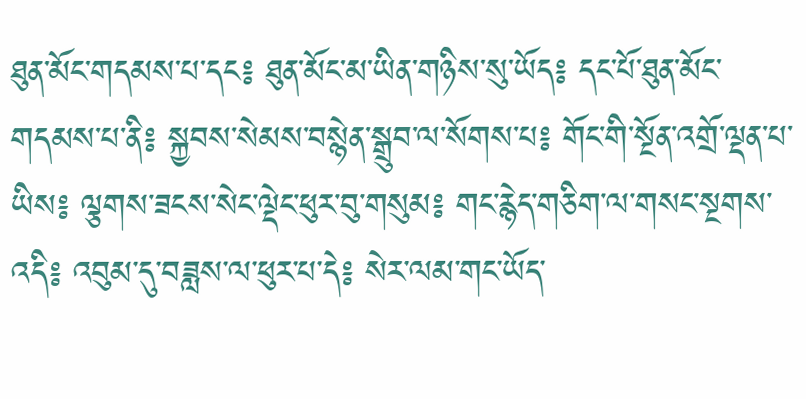ཐུན་མོང་གདམས་པ་དང༔ ཐུན་མོང་མ་ཡིན་གཉིས་སུ་ཡོད༔ དང་པོ་ཐུན་མོང་གདམས་པ་ནི༔ སྐྱབས་སེམས་བསྙེན་སྒྲུབ་ལ་སོགས་པ༔ གོང་གི་སྔོན་འགྲོ་ལྡན་པ་ཡིས༔ ལྕགས་ཟངས་སེང་ལྡེང་ཕུར་བུ་གསུམ༔ གང་རྙེད་གཅིག་ལ་གསང་སྔགས་འདི༔ འབུམ་དུ་བཟླས་ལ་ཕུར་པ་དེ༔ སེར་ལམ་གང་ཡོད་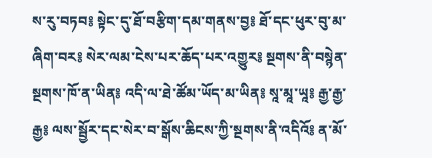ས་རུ་བཏབ༔ སྟེང་དུ་ཐོ་བརྩིག་དམ་གནས་བྱ༔ ཐོ་དང་ཕུར་བུ་མ་ཞིག་བར༔ སེར་ལམ་ངེས་པར་ཆོད་པར་འགྱུར༔ སྔགས་ནི་བསྙེན་སྔགས་ཁོ་ན་ཡིན༔ འདི་ལ་ཐེ་ཚོམ་ཡོད་མ་ཡིན༔ སཱ་མཱ་ཡཱ༔ རྒྱ་རྒྱ་རྒྱ༔ ལས་སྦྱོར་དང་སེར་བ་སྒོས་ཆིངས་ཀྱི་སྔགས་ནི་འདིའོ༔ ན་མོ་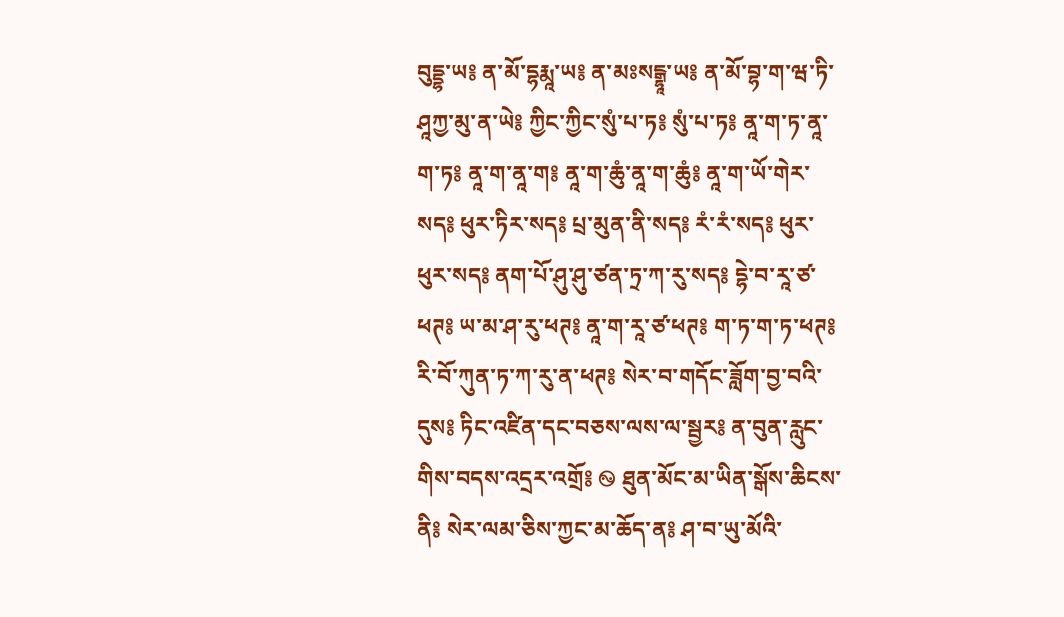བུདྡྷ་ཡ༔ ན་མོ་དྷརྨཱ་ཡ༔ ན་མཿསངྒྷཱ་ཡ༔ ན་མོ་བྷ་ག་ཝ་ཏི་ཤཱཀྱ་མུ་ན་ཡེ༔ ཀྱིང་ཀྱིང་སུཾ་པ་ཏ༔ སུཾ་པ་ཏ༔ ནཱ་ག་ཏ་ནཱ་ག་ཏ༔ ནཱ་ག་ནཱ་ག༔ ནཱ་ག་ཆུཾ་ནཱ་ག་ཆུཾ༔ ནཱ་ག་ཡོ་གེར་སད༔ ཕུར་ཏིར་སད༔ པྲ་མུན་ནི་སད༔ རཾ་རཾ་སད༔ ཕུར་ཕུར་སད༔ ནག་པོ་ཤུ་ཤུ་ཙན་ཏྲ་ཀ་རུ་སད༔ དྷེ་བ་རཱ་ཙ་ཕཊ༔ ཡ་མ་ཤ་རུ་ཕཊ༔ ནཱ་ག་རཱ་ཙ་ཕཊ༔ ག་ཏ་ག་ཏ་ཕཊ༔ རི་བོ་ཀུན་ཏ་ཀ་རུ་ན་ཕཊ༔ སེར་བ་གདོང་ཟློག་བྱ་བའི་དུས༔ ཏིང་འཛིན་དང་བཅས་ལས་ལ་སྦྱར༔ ན་བུན་རླུང་གིས་བདས་འདྲར་འགྲོ༔ ࿊ ཐུན་མོང་མ་ཡིན་སྒོས་ཆིངས་ནི༔ སེར་ལམ་ཅིས་ཀྱང་མ་ཆོད་ན༔ ཤ་བ་ཡུ་མོའི་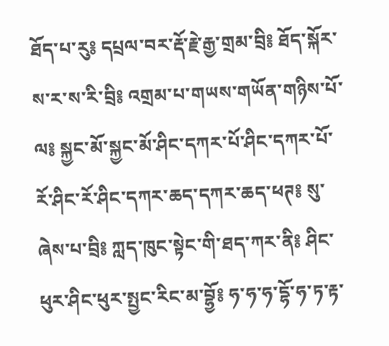ཐོད་པ་རུ༔ དཔྲལ་བར་རྡོ་རྗེ་རྒྱ་གྲམ་བྲི༔ ཐོད་སྐོར་ས་ར་ས་རི་བྲི༔ འགྲམ་པ་གཡས་གཡོན་གཉིས་པོ་ལ༔ སྐྱང་མོ་སྐྱང་མོ་ཤིང་དཀར་པོ་ཤིང་དཀར་པོ་རོ་ཤིང་རོ་ཤིང་དཀར་ཆད་དཀར་ཆད་ཕཊ༔ སུ་ཞེས་པ་བྲི༔ ཀླད་ཁུང་སྟེང་གི་ཐད་ཀར་ནི༔ ཤིང་ཕུར་ཤིང་ཕུར་སྤྱང་རིང་མ་བྷྱོ༔ ཧ་ཧ་ཧ་དྷོ་ཧ་ཏ་རྟ་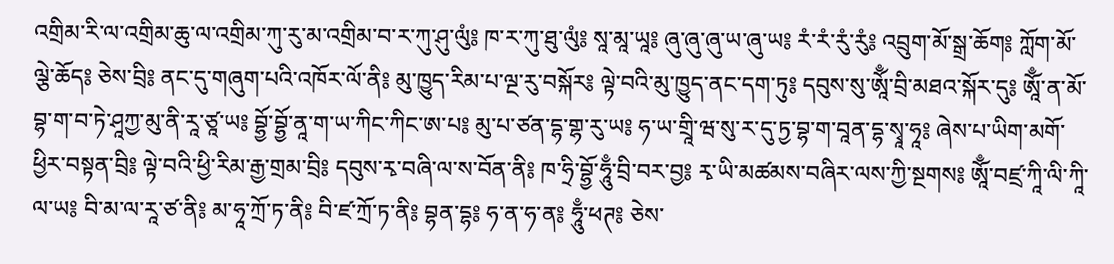འགྲིམ་རི་ལ་འགྲིམ་ཆུ་ལ་འགྲིམ་ཀུ་རུ་མ་འགྲིམ་བ་ར་ཀུ་ཤུ་ལུཾ༔ ཁ་ར་ཀུ་ཐུ་ལུཾ༔ སཱ་མཱ་ཡཱ༔ ཞུ་ཞུ་ཞུ་ཡ་ཞུ་ཡ༔ རཾ་རཾ་རུཾ་རུཾ༔ འབྲུག་མོ་སྒྲ་ཆོག༔ ཀློག་མོ་ལྕེ་ཆོད༔ ཅེས་བྲི༔ ནང་དུ་གཞུག་པའི་འཁོར་ལོ་ནི༔ མུ་ཁྱུད་རིམ་པ་ལྔ་རུ་བསྐོར༔ ལྟེ་བའི་མུ་ཁྱུད་ནང་དག་ཏུ༔ དབུས་སུ་ཨཱོྃ་བྲི་མཐའ་སྐོར་དུ༔ ཨཱོྃ་ན་མོ་བྷ་ག་བ་ཏེ་ཤཱཀྱ་མུ་ནི་རཱ་ཙཱ་ཡ༔ བྷྱོ་བྷྱོ་ནཱ་ག་ཡ་ཀིང་ཀིང་ཨ་པ༔ མུ་པ་ཙན་དྷ་གྷ་རུ་ཡ༔ ཧ་ཡ་གྲཱི་ཝ་སུ་ར་དུ་ཏྱ་བྷ་ག་བཱན་དྷ་སྭཱ་ཧཱ༔ ཞེས་པ་ཡིག་མགོ་ཕྱིར་བསྟན་བྲི༔ ལྟེ་བའི་ཕྱི་རིམ་རྒྱ་གྲམ་བྲི༔ དབུས་རྭ་བཞི་ལ་ས་བོན་ནི༔ ཁ་ཧྲི་བྷྱོ་ཧཱུྃ་བྲི་བར་བྱ༔ རྭ་ཡི་མཚམས་བཞིར་ལས་ཀྱི་སྔགས༔ ཨཱོྃ་བཛྲ་ཀཱི་ལི་ཀཱི་ལ་ཡ༔ བི་མ་ལ་རཱ་ཙ་ནི༔ མ་ཧཱ་ཀྲོ་ཏ་ནི༔ བི་ཛ་ཀྲོ་ཏ་ནི༔ བྷན་དྷ༔ ཧ་ན་ཧ་ན༔ ཧཱུྃ་ཕཊ༔ ཅེས་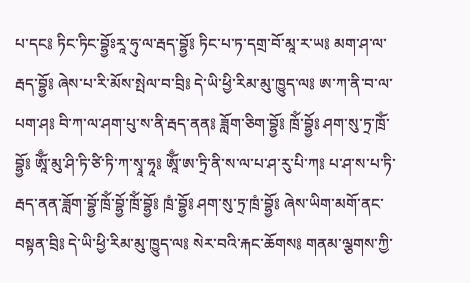པ་དང༔ ཏིང་ཏིང་བྷྱོཿརཱ་ཧུ་ལ་རྦད་བྷྱོ༔ ཏིང་པ་ཏ་དགྲ་བོ་མཱ་ར་ཡ༔ མག་ཤ་ལ་རྦད་བྷྱོ༔ ཞེས་པ་རི་མོས་སྤེལ་བ་བྲི༔ དེ་ཡི་ཕྱི་རིམ་མུ་ཁྱུད་ལ༔ ཨ་ཀ་ནི་བ་ལ་པག་ཤ༔ བི་ཀ་ལ་ཤག་པུ་ས་ནི་རྦད་ནན༔ ཟློག་ཅིག་བྷྱོ༔ ཁྲོཾ་བྷྱོ༔ ཤག་སུ་ཏྲ་ཁྲོཾ་བྷྱོ༔ ཨཱོྃ་མུ་ཤི་ཏི་ཙི་ཏི་ཀ་སྭཱ་ཧཱ༔ ཨཱོྃ་ཨ་ཏྲི་ནི་ས་ལ་པ་ཤ་རུ་པི་ཀ༔ པ་ཤ་ས་པ་ཏི་རྦད་ནན་ཟློག་བྷྱོ་ཁྲོཾ་བྷྱོ་ཁྲོཾ་བྷྱོ༔ ཁྲཾ་བྷྱོ༔ ཤག་སུ་ཏྲ་ཁྲཾ་བྷྱོ༔ ཞེས་ཡིག་མགོ་ནང་བསྟན་བྲི༔ དེ་ཡི་ཕྱི་རིམ་མུ་ཁྱུད་ལ༔ སེར་བའི་རྐང་ཆོགས༔ གནམ་ལྕགས་ཀྱི་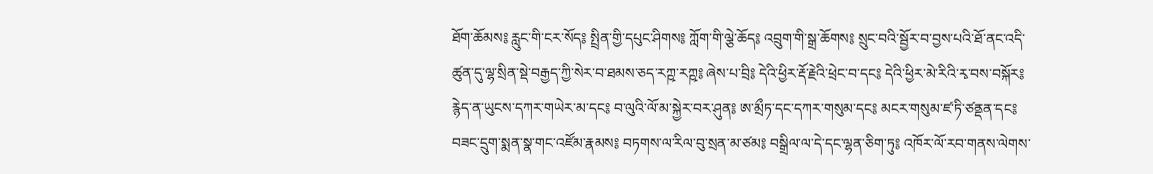ཐོག་ཆོམས༔ རླུང་གི་ངར་སོད༔ སྤྲིན་གྱི་དཔུང་ཤིགས༔ ཀློག་གི་ལྕེ་ཆོད༔ འབྲུག་གི་སྒྲ་ཆོགས༔ སྲུང་བའི་སྦྱོར་བ་བྱས་པའི་ཐོ་ནང་འདི་ཚུན་དུ་ལྷ་སྲིན་སྡེ་བརྒྱད་ཀྱི་སེར་བ་ཐམས་ཅད་རཀྵ་རཀྵ༔ ཞེས་པ་བྲི༔ དེའི་ཕྱིར་རྡོ་རྗེའི་ཕྲེང་བ་དང༔ དེའི་ཕྱིར་མེ་རིའི་རྭ་བས་བསྐོར༔ རྙེད་ན་ཡུངས་དཀར་གཡེར་མ་དང༔ བ་ལུའི་ལོ་མ་སྐྱེར་བར་ཤུན༔ ཨ་མྲྀཏ་དང་དཀར་གསུམ་དང༔ མངར་གསུམ་ཛ་ཏི་ཙནྡན་དང༔ བཟང་དྲུག་སྨན་སྣ་གང་འཛོམ་རྣམས༔ བཏགས་ལ་རིལ་བུ་སྲན་མ་ཙམ༔ བསྒྲིལ་ལ་དེ་དང་ལྷན་ཅིག་ཏུ༔ འཁོར་ལོ་རབ་གནས་ལེགས་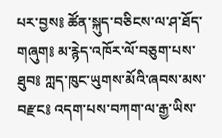པར་བྱས༔ ཚོན་སྐུད་བཅིངས་ལ་ཤ་ཐོད་གཞུག༔ མ་རྙེད་འཁོར་ལོ་བཅུག་པས་ཐུབ༔ ཀླད་ཁུང་ཡུགས་མོའི་ཞབས་མས་བརྫང༔ འདག་པས་བཀག་ལ་རྒྱ་ཡིས་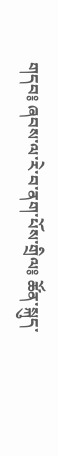གདབ༔ ཞབས་ལ་རེ་བ་ནག་པོས་གྲིལ༔ ཚོན་སྐུད་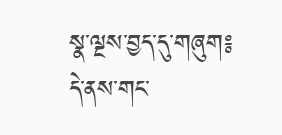སྣ་ལྔས་བྱད་དུ་གཞུག༔ དེ་ནས་གང་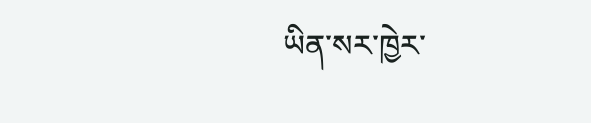ཡིན་སར་ཁྱེར་